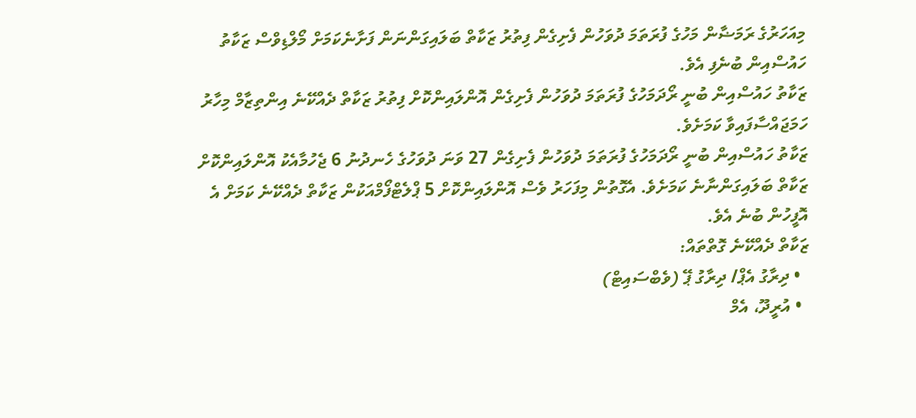މިއަހަރުގެ ރަމަޟާން މަހުގެ ފުރަތަމަ ދުވަހުން ފެށިގެން ފިތުރު ޒަކާތް ބަލައިގަންނަން ފަށާނެކަމަށް މޯލްޑިވްސް ޒަކާތު ހައުސްއިން ބުނެފި އެވެ.
ޒަކާތު ހައުސްއިން ބުނީ ރޯދަމަހުގެ ފުރަތަމަ ދުވަހުން ފެށިގެން އޮންލައިންކޮށް ފިތުރު ޒަކާތް ދެއްކޭނެ އިންތިޒާމް މިހާރު ހަމަޖައްސާފައިވާ ކަމަށެވެ.
ޒަކާތު ހައުސްއިން ބުނީ ރޯދަމަހުގެ ފުރަތަމަ ދުވަހުން ފެށިގެން 27 ވަނަ ދުވަހުގެ ހެނދުނު 6 ޖެހުމާއެކު އޮންލައިންކޮށް ޒަކާތް ބަލައިގަންނާނެ ކަމަށެވެ. އެގޮތުން މިފަހަރު ވެސް އޮންލައިންކޮށް 5 ޕްލެޓްފޯމްއަކުން ޒަކާތް ދެއްކޭނެ ކަމަށް އެ އޮފީހުން ބުނެ އެވެ.
ޒަކާތް ދެއްކޭނެ ގޮތްތައް:
  • ދިރާގު އެޕް/ ދިރާގު ޕޭ (ވެބްސައިޓް)
  • އުރީދޫ، އެމް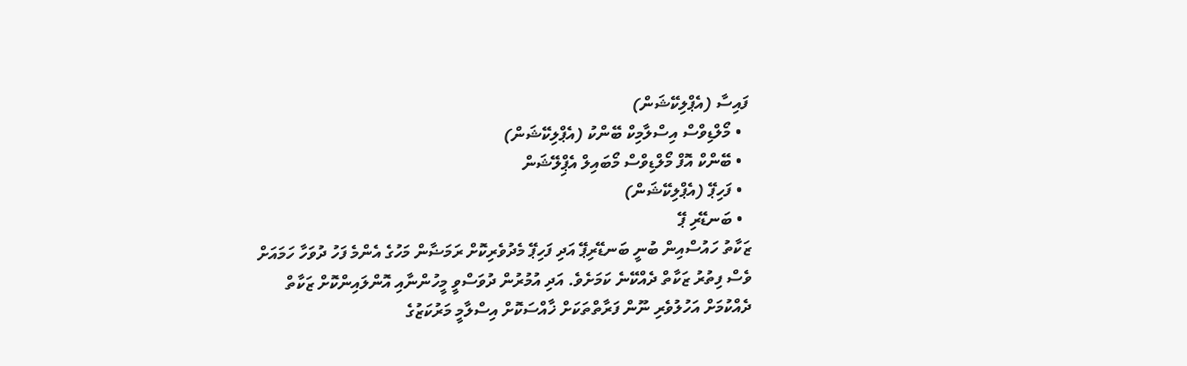ފައިސާ (އެޕްލިކޭޝަން)
  • މޯލްޑިވްސް އިސްލާމިކް ބޭންކު (އެޕްލިކޭޝަން)
  • ބޭންކް އޮފް މޯލްޑިވްސް މޯބައިލް އެޕްިލޭޝަން
  • ފަހިޕޭ (އެޕްލިކޭޝަން)
  • ބަނޑޭރި ޕޭ
ޒަކާތު ހައުސްއިން ބުނީ ބަނޑޭރިޕޭ އަދި ފަހިޕޭ މެދުވެރިކޮށް ރަމަޟާން މަހުގެ އެންމެ ފަހު ދުވަހާ ހަމައަށް ވެސް ފިތުރު ޒަކާތް ދެއްކޭނެ ކަމަށެވެ. އަދި އުމުރުން ދުވަސްވީ މީހުންނާއި އޮންލައިންކޮށް ޒަކާތް ދެއްކުމަށް އަހުލުވެރި ނޫން ފަރާތްތަކަށް ޚާއްސަކޮށް އިސްލާމީ މަރުކަޒުގެ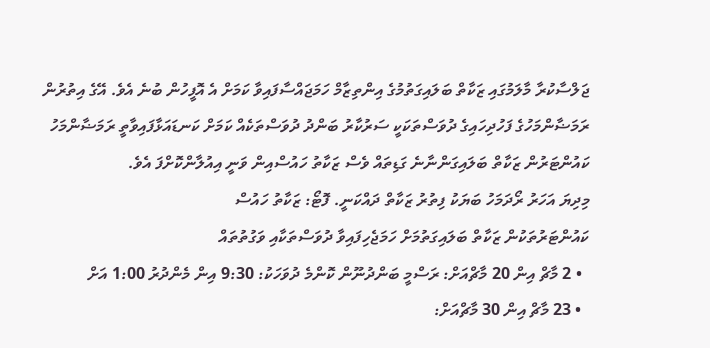ޖަލްސާކުރާ މާލަމުގައި ޒަކާތް ބަލައިގަތުމުގެ އިންތިޒާމް ހަމަޖައްސާފައިވާ ކަމަށް އެ އޮފީހުން ބުނެ އެވެ. އޭގެ އިތުރުން ރަމަޟާންމަހުގެ ފަހުދިހައިގެ ދުވަސްތަކަކީ ސަރުކާރު ބަންދު ދުވަސްތަކެއް ކަމަށް ކަނޑައަޅާފައިވާތީ ރަމަޟާންމަހު ކައުންޓަރުން ޒަކާތް ބަލައިގަންނާނެ ގަޑިތައް ވެސް ޒަކާތު ހައުސްއިން ވަނީ އިއުލާންކޮށްފަ އެވެ.
މިދިޔަ އަހަރު ރޯދަމަހު ބަޔަކު ފިތުރު ޒަކާތް ދައްކަނީ. ފޮޓޯ: ޒަކާތު ހައުސް
ކައުންޓަރުތަކުން ޒަކާތް ބަލައިގަތުމަށް ހަމަޖެހިފައިވާ ދުވަސްތަކާއި ވަގުތުތައް
  • 2 މާޗް އިން 20 މާޗްއަށް: ރަސްމީ ބަންދުނޫން ކޮންމެ ދުވަހަކު: 9:30 އިން މެންދުރު 1:00 އަށް
  • 23 މާޗް އިން 30 މާޗްއަށް: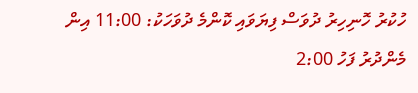ހުކުރު ހޮނިހިރު ދުވަސް ފިޔަވައި ކޮންމެ ދުވަހަކު: 11:00 އިން މެންދުރު ފަހު 2:00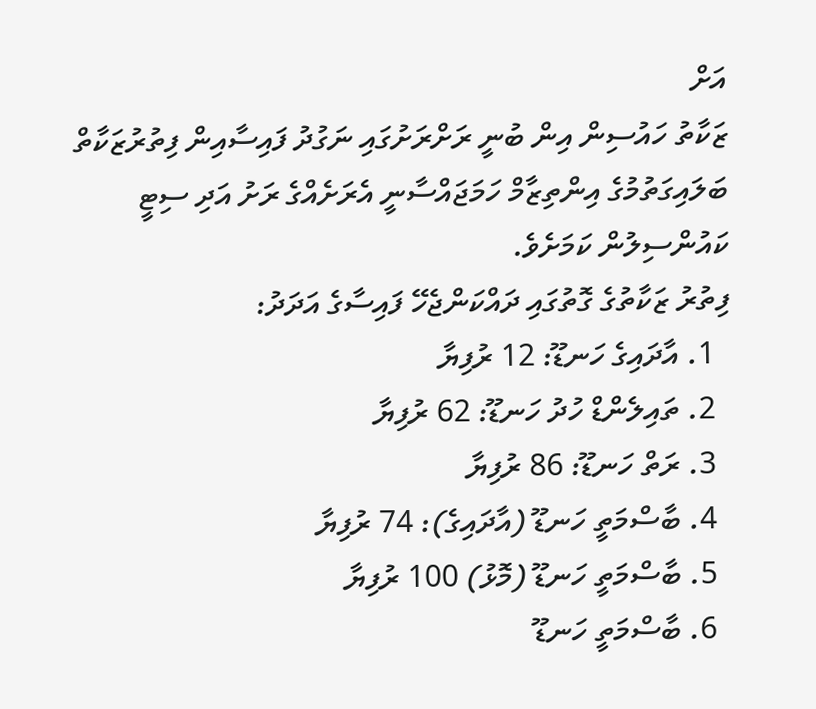އަށް
ޒަކާތު ހައުސިން އިން ބުނީ ރަށްރަށުގައި ނަގުދު ފައިސާއިން ފިތުރުޒަކާތް ބަލައިގަތުމުގެ އިންތިޒާމް ހަމަޖައްސާނީ އެރަށެއްގެ ރަށު އަދި ސިޓީ ކައުންސިލުން ކަމަށެވެ.
ފިތުރު ޒަކާތުގެ ގޮތުގައި ދައްކަންޖެހޭ ފައިސާގެ އަދަދު:
  1. އާދައިގެ ހަނޑޫ: 12 ރުފިޔާ
  2. ތައިލެންޑް ހުދު ހަނޑޫ: 62 ރުފިޔާ
  3. ރަތް ހަނޑޫ: 86 ރުފިޔާ
  4. ބާސްމަތީ ހަނޑޫ (އާދައިގެ): 74 ރުފިޔާ
  5. ބާސްމަތީ ހަނޑޫ (މޮޅު) 100 ރުފިޔާ
  6. ބާސްމަތީ ހަނޑޫ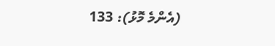(އެންމެ މޮޅު): 133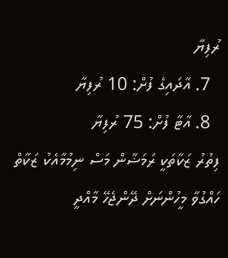ރުފިޔާ
  7. އާދައިގެ ފުށް: 10 ރުފިޔާ
  8. އާޓާ ފުށް: 75 ރުފިޔާ
ފިތުރު ޒަކާތަކީ ރަމަޟާން މަސް ނިމުމާއެކު ޒަކާތް ހައްގުވާ މީހުންނަށް ދޭންޖެހޭ މާއްދީ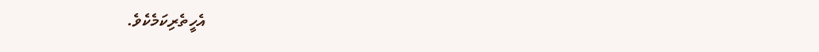އެހީތެރިކަމެކެވެ.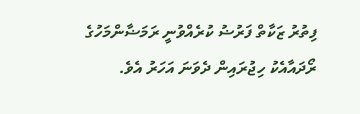ފިތުރު ޒަކާތް ފަރުޟު ކުރެއްވުނީ ރަމަޟާންމަހުގެ ރޯދައާއެކު ހިޖުރައިން ދެވަނަ އަހަރު އެވެ.